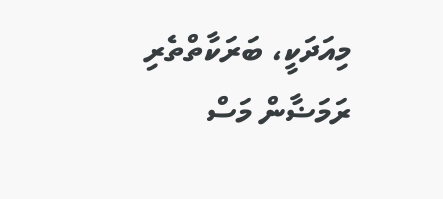މިއަދަކީ، ބަރަކާތްތެރި ރަމަޟާން މަސް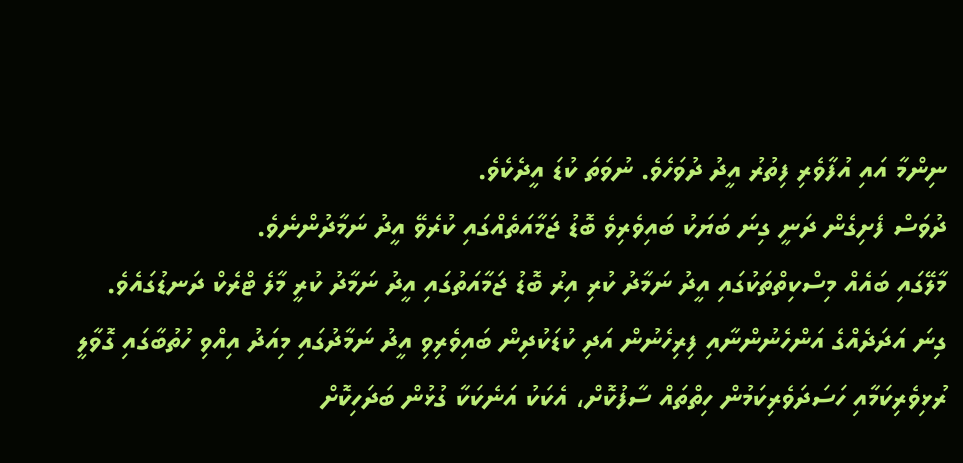ނިންމާ އައި އުފާވެރި ފިތުރު އީދު ދުވަހެވެ. ނުވަތަ ކުޑަ އީދެކެވެ.
ދުވަސް ފެށިގެން ދަނީ ގިނަ ބަޔަކު ބައިވެރިވެ ބޮޑު ޖަމާއަތެއްގައި ކުރެވޭ އީދު ނަމާދުންނެވެ.
މާލޭގައި ބައެއް މިސްކިތްތަކުގައި އީދު ނަމާދު ކުރި އިރު ބޮޑު ޖަމާއަތުގައި އީދު ނަމާދު ކުރީ މާލެ ޓްރެކް ދަނޑުގައެވެ.
ގިނަ އަދަދެއްގެ އަންހެނުންނާއި ފިރިހެނުން އަދި ކުޑަކުދިން ބައިވެރިވި އީދު ނަމާދުގައި މިއަދު އިއްވި ހުތުބާގައި ގޮވާލީ ރުޅިވެރިކަމާއި ހަސަދަވެރިކަމުން ހިތްތައް ސާފުކޮށް، އެކަކު އަނެކަކާ ގުޅުން ބަދަހިކޮށް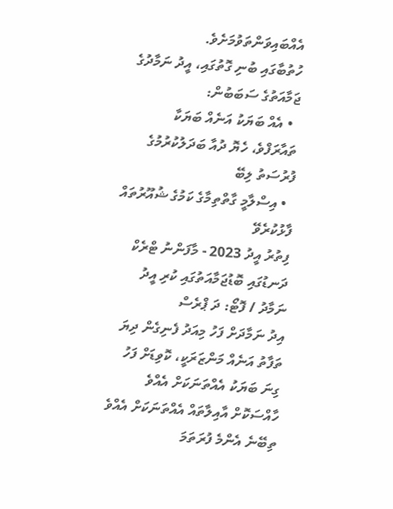އެއްބައިވަންތަވުމަށެވެ.
ހުތުބާގައި ބުނި ގޮތުގައި، އީދު ނަމާދުގެ ޖަމާއަތުގެ ސަބަބުން:
  • އެއް ބަޔަކު އަނެއް ބަޔަކާ ތައާރަފްވެ، ހެޔޮ ދުއާ ބަދަލުކުރުމުގެ ފުރުސަތު ލިބޭ
  • އިސްލާމީ ގާތްތިމާގެ ކަމުގެ ޝުއޫރުތައް ފާޅުކުރެވޭ
ފިތުރު އީދު 2023 - މާފަންނު ޓްރެކް ދަނޑުގައި ބޮޑުޖަމާއަތުގައި ކުރި އީދު ނަމާދު / ފޮޓޯ: ދަ ޕްރެސް
އިދު ނަމާދަށް ފަހު މިއަދު ފެނިގެން ދިޔަ ތަފާތު އަނެއް މަންޒަރަކީ، ކޮވިޑަށް ފަހު ގިނަ ބަޔަކު އެއްތަނަކަށް އެއްވެ ހާއްސަކޮށް އާއިލާތައް އެއްތަނަކަށް އެއްވެ ތިބޭނެ އެންމެ ފުރަތަމަ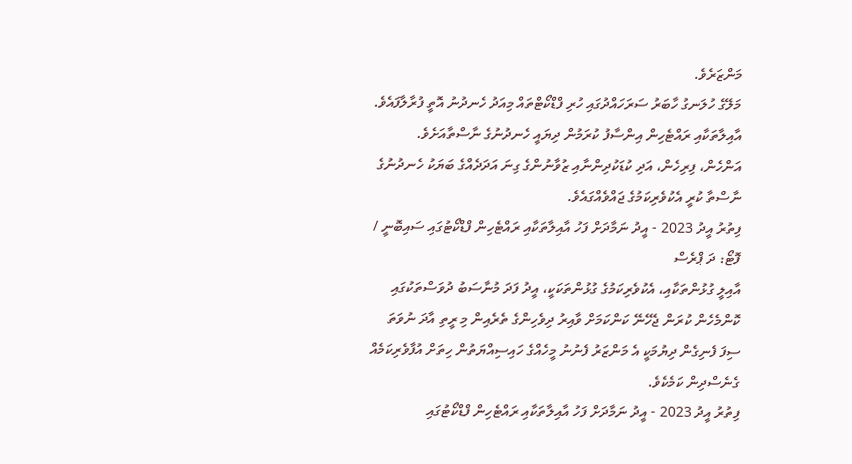މަންޒަރެވެ.
މަލޭގެ ހުލަނގު ހާބަރު ސަރަހައްދުގައި ހުރި ފްޑްކޯޓްތައް މިއަދު ހެނދުނު އޮތީ ފުރާލާފައެވެ. އާއިލާތަކާއި ރައްޓެހިން އިންސާފު ކުރަމުން ދިޔައީ ހެނދުނުގެ ނާސްތާއަށެވެ.
އަންހެން، ފިރިހެން، އަދި ކުޑަކުދިންނާއި ޒުވާނުންގެ ގިނަ އަދަދެއްގެ ބަޔަކު ހެނދުނުގެ ނާސްތާ ކުރީ އެކުވެރިކަމުގެ ޖައްވެއްގައެވެ.
ފިތުރު އީދު 2023 - އީދު ނަމާދަށް ފަހު އާއިލާތަކާއި ރައްޓެހިން ފްޑްކޯޓުގައި ސައިބޮނީ / ފޮޓޯ: ދަ ޕްރެސް
އާއިލީ ގުޅުންތަކާއި، އެކުވެރިކަމުގެ ގުޅުންތަކަކީ، އީދު ފަދަ މުނާސަބު ދުވަސްތަކުގައި ކޮންމެހެން ކުރަން ޖެހޭނޭ ކަންކަމަށް ވާއިރު ދިވެހިންގެ ތެރެއިން މި ރީތި އާދަ ނުވަތަ ސިފަ ފެނިގެން ދިޔުމަކީ އެ މަންޒަރު ފެނުނު މީހެއްގެ ހައިސިއްޔަތުން ހިތަށް އުފާވެރިކަމެއް ގެނެސްދިން ކަމެކެވެ.
ފިތުރު އީދު 2023 - އީދު ނަމާދަށް ފަހު އާއިލާތަކާއި ރައްޓެހިން ފްޑްކޯޓުގައި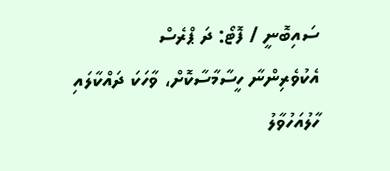ސައިބޮނީ / ފޮޓޯ: ދަ ޕްރެސް
އެކުވެރިންނާ ހީސާމާސާކޮށް، ވާހަކަ ދައްކާލައި ހާލުއަހުވާލު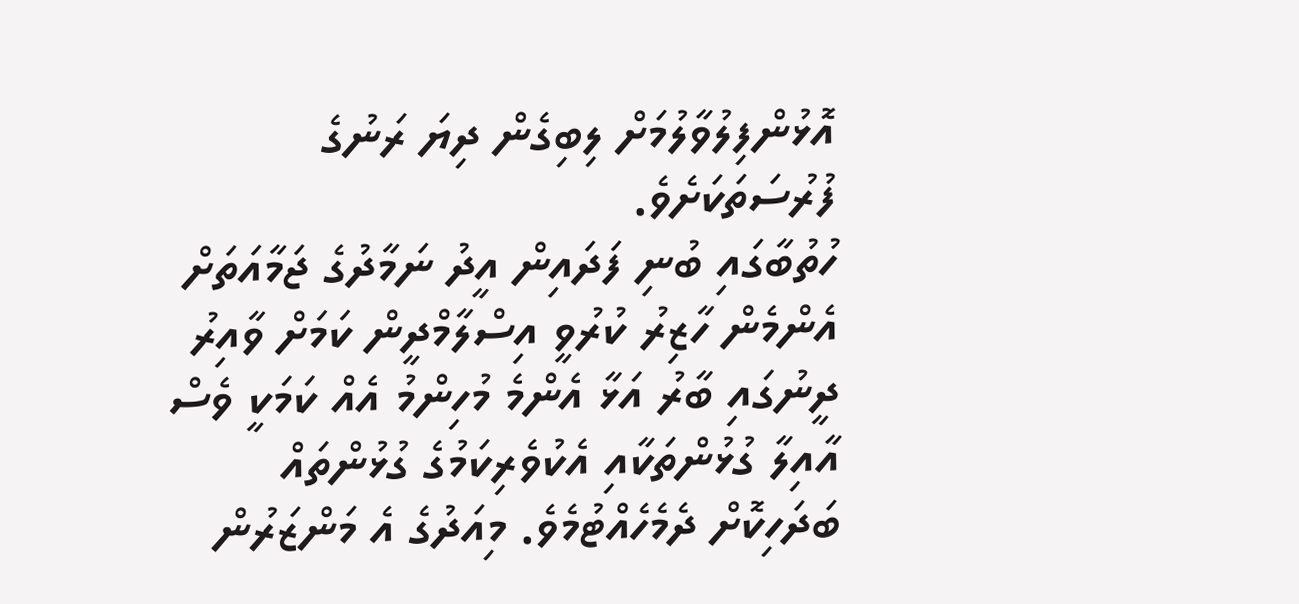އޮޅުންފިލުވާލުމަށް ލިބިގެން ދިޔަ ރަނުގެ ފުރުސަތަކަށެވެ.
ހުތުބާގައި ބުނި ފަދައިން އީދު ނަމާދުގެ ޖަމާއަތަށް އެންމެން ހާޒިރު ކުރުވީ އިސްލާމްދީން ކަމަށް ވާއިރު ދީނުގައި ބާރު އަޅާ އެންމެ މުހިންމު އެއް ކަމަކީ ވެސް އާއިލާ ގުޅުންތަކާއި އެކުވެރިކަމުގެ ގުޅުންތައް ބަދަހިކޮށް ދެމެހެއްޓުމެވެ. މިއަދުގެ އެ މަންޒަރުން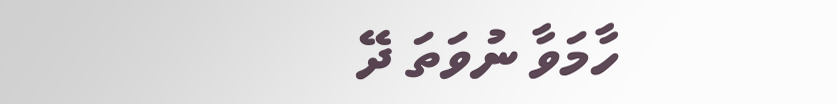ހާމަވާ ނުވަތަ ދޭ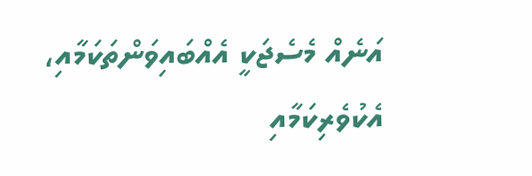އަނެއް މެސެޖަކީ އެއްބައިވަންތަކަމާއި، އެކުވެރިކަމާއި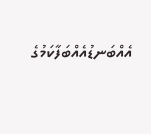އެއްބަނޑުއެއްބަފާކަމުގެ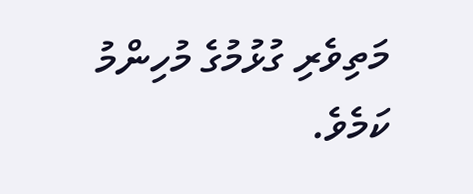މަތިވެރި ގުޅުމުގެ މުހިންމު ކަމެވެ.